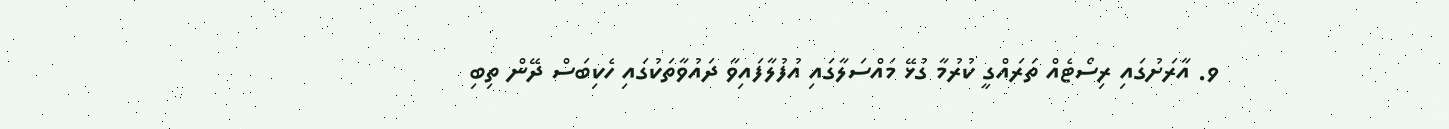ވ. އާރަށުގައި ރިސޯޓެއް ތަރައްގީ ކުރުމާ ގުޅޭ މައްސަލާގައި އުފުލާފައިވާ ދައުވާތަކުގައި ހެކިބަސް ދޭން ތިބި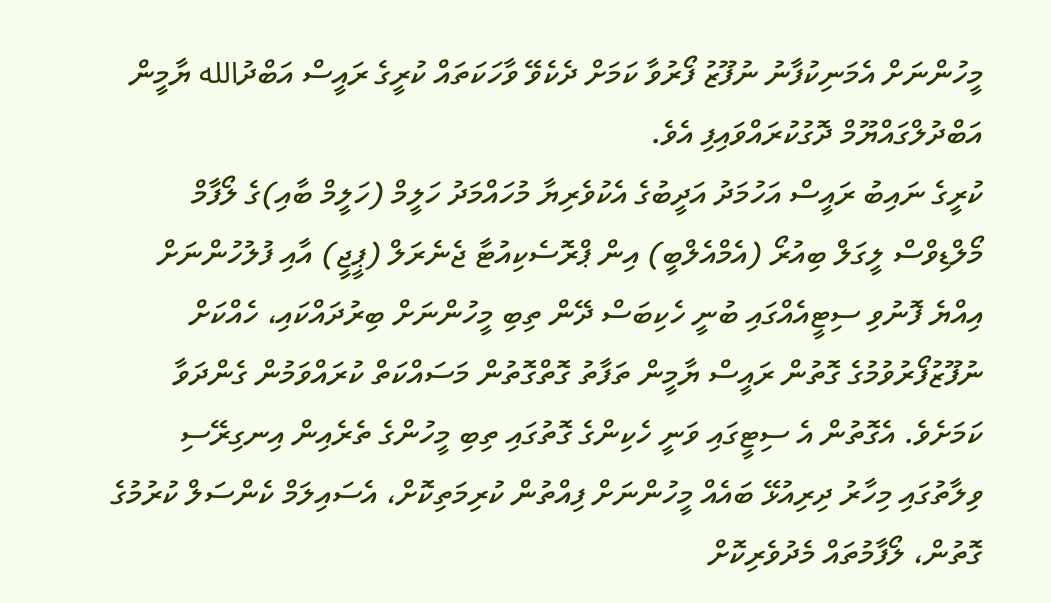މީހުންނަށް އެމަނިކުފާނު ނުފޫޒު ފޯރުވާ ކަމަށް ދެކެވޭ ވާހަކަތައް ކުރީގެ ރައީސް އަބްދުالله ޔާމީން އަބްދުލްގައްޔޫމް ދޮގުކުރައްވައިފި އެވެ.
ކުރީގެ ނައިބު ރައީސް އަހުމަދު އަދީބުގެ އެކުވެރިޔާ މުހައްމަދު ހަލީމް (ހަލީމް ބާއި)ގެ ލޯފާމް މޯލްޑިވްސް ލީގަލް ބިއުރޯ (އެމްއެލްބީ) އިން ޕްރޮސެކިއުޓާ ޖެނެރަލް (ޕީޖީ) އާއި ފުލުހުންނަށް އިއްޔެ ފޮނުވި ސިޓީއެއްގައި ބުނީ ހެކިބަސް ދޭން ތިބި މީހުންނަށް ބިރުދައްކައި، ހެއްކަށް ނުފޫޒުފޯރުވުމުގެ ގޮތުން ރައީސް ޔާމީން ތަފާތު ގޮތްގޮތުން މަސައްކަތް ކުރައްވަމުން ގެންދަވާ ކަމަށެވެ. އެގޮތުން އެ ސިޓީގައި ވަނީ ހެކިންގެ ގޮތުގައި ތިބި މީހުންގެ ތެރެއިން އިނގިރޭސި ވިލާތުގައި މިހާރު ދިރިއުޅޭ ބައެއް މީހުންނަށް ފިއްތުން ކުރިމަތިކޮށް، އެސައިލަމް ކެންސަލް ކުރުމުގެ ގޮތުން، ލޯފާމުތައް މެދުވެރިކޮށް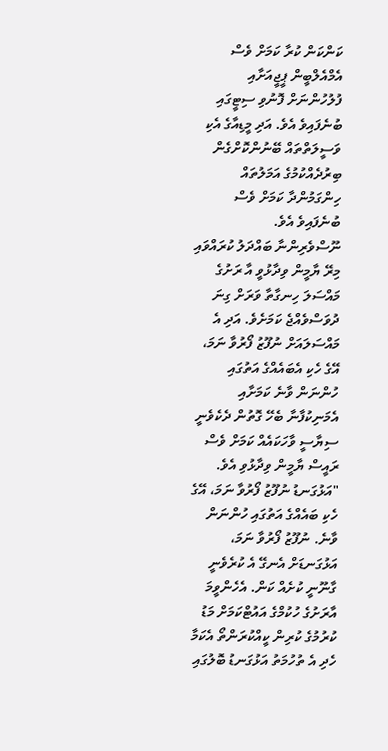ކަންކަން ކުރާ ކަމަށް ވެސް އެމްއެލްބީން ޕީޖީއަށާއި ފުލުހުންނަށް ފޮނުވި ސިޓީގައި ބުނެފައިވެ އެވެ. އަދި މީޑިއާގެ އެކި ވަސީލަތްތައް ބޭނުންކޮށްގެން ބިރުދެއްކުމުގެ އަމަލުތައް ހިންގަމުންދާ ކަމަށް ވެސް ބުނެފައިވެ އެވެ.
ނޫސްވެރިންނާ ބައްދަލު ކުރައްވައި މިރޭ ޔާމީން ވިދާޅުވީ އާ ރަށުގެ މައްސަލަ ހިނގާތާ ވަރަށް ގިނަ ދުވަސްވެއްޖެ ކަމަށެވެ. އަދި އެ މައްސަލައަށް ނުފޫޒު ފޯރުވާ ނަމަ، އޭގެ ހެކި އެބައެއްގެ އަތުގައި ހުންނަން ވާނެ ކަމަށާއި އެމަނިކުފާނާ ބެހޭ ގޮތުން ދެކެވެނީ ސިޔާސީ ވާހަކައެއް ކަމަށް ވެސް ރައީސް ޔާމީން ވިދާޅުވި އެވެ.
"އަޅުގަނޑު ނުފޫޒު ފޯރުވާ ނަމަ، އޭގެ ހެކި ބައެއްގެ އަތުގައި ހުންނަން ވާނެ. ނުފޫޒު ފޯރުވާ ނަމަ، އަޅުގަނޑަށް އެނގޭ އެ ކުރެވެނީ ގާނޫނީ ކުށެއް ކަން. އެހެންވީމަ އާރަށުގެ ހުކުމްގެ އައުޓްކަމަށް މަޑު ކުރުމުގެ ކުރިން ކީއްކުރަންތޯ އެކަމާ ހެދި އެ ތުހުމަތު އަޅުގަނޑު ބޮލުގައި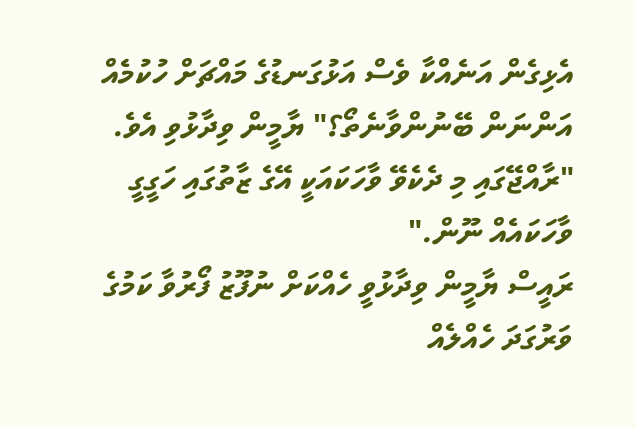އެޅިގެން އަނެއްކާ ވެސް އަޅުގަނޑުގެ މައްޗަށް ހުކުމެއް އަންނަން ބޭނުންވާނެތޯ؟" ޔާމީން ވިދާޅުވި އެވެ. "ރާއްޖޭގައި މި ދެކެވޭ ވާހަކައަކީ އޭގެ ޒާތުގައި ހަގީގީ ވާހަކައެއް ނޫން."
ރައީސް ޔާމީން ވިދާޅުވީ ހެއްކަށް ނުފޫޒު ފޯރުވާ ކަމުގެ ވަރުގަދަ ހެއްލެއް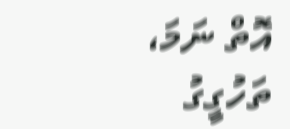އޮތް ނަމަ، ތަހުގީގު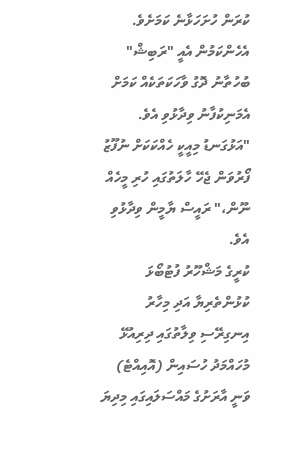ކުރަން ހުށަހަޅާނެ ކަމަށެވެ. އެހެންކަމުން އެއީ "ރަބިޝް" ބުހުތާނު ދޮގު ވާހަކަތަކެއް ކަމަށް އެމަނިކުފާނު ވިދާޅުވި އެވެ.
"އަޅުގަނޑު މިއީކީ ހެއްކަކަށް ނުފޫޒު ފޯރުވަން ޖެހޭ ހާލަތުގައި ހުރި މީހެއް ނޫން،" ރައީސް ޔާމީން ވިދާޅުވި އެވެ.
ކުރީގެ މަޝްހޫރު ފުޓުބޯޅަ ކުޅުންތެރިޔާ އަދި މިހާރު އިނގިރޭސި ވިލާތުގައި ދިރިއުޅޭ މުހައްމަދު ހުސައިން (އޮއިއްޓެ) ވަނީ އާރަށުގެ މައްސަލައިގައި މިދިޔަ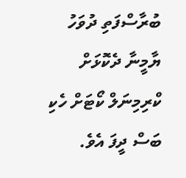ބުރާސްފަތި ދުވަހު ޔާމީނާ ދެކޮޅަށް ކްރިމިނަލް ކޯޓަށް ހެކި ބަސް ދީފަ އެވެ.